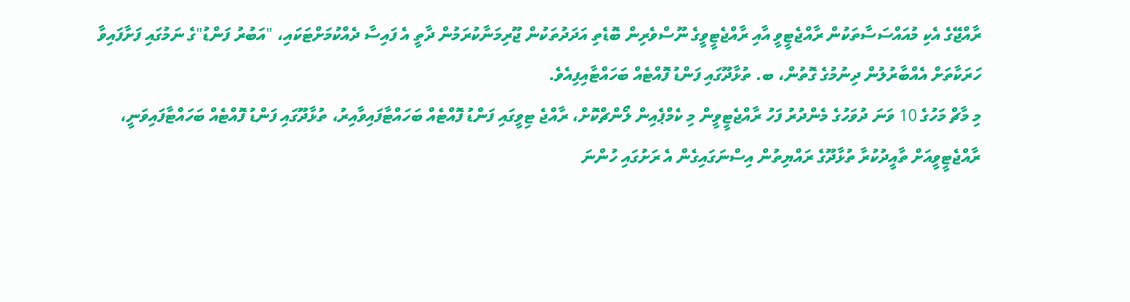ރާއްޖޭގެ އެކި މުއައްސަސާތަކުން ރާއްޖެޓީވީ އާއި ރާއްޖެޓީވީގެ ނޫސްވެރިން ބޮޑެތި އަދަދުތަކުން ޖޫރިމަނާކުރަމުން ދާތީ އެ ފައިސާ ދެއްކުމަށްޓަކައި، "އަބުރު ފަންޑު"ގެ ނަމުގައި ފަށާފައިވާ ހަރަކާތަށް އެއްބާރުލުން ދިނުމުގެ ގޮތުން، ބ. ތުޅާދޫގައި ފަންޑު ފޮއްޓެއް ބަހައްޓާއިފިއެވެ.
މި މާޗް މަހުގެ 10 ވަނަ ދުވަހުގެ މެންދުރު ފަހު ރާއްޖެޓީވީން މި ކެމްޕެއިން ލޯންޗްކޮށް، ރާއްޖެ ޓިވީގައި ފަންޑު ފޮއްޓެއް ބަހައްޓާފައިވާއިރު، ތުޅާދޫގައި ފަންޑު ފޮއްޓެއް ބަހައްޓާފައިވަނީ، ރާއްޖެޓީވީއަށް ތާއީދުކުރާ ތުޅާދޫގެ ރައްޔިތުން އިސްނަގައިގެން އެ ރަށުގައި ހުންނަ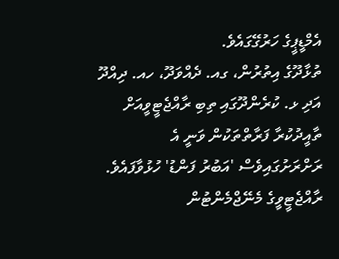އެމްޑީޕީގެ ހަރުގޭގައެވެ.
ތުޅާދޫގެ އިތުރުން، ގއ. ދެއްވަދޫ، ހއ. ދިއްދޫ އަދި ޅ. ކުރެންދޫގައި ތިބި ރާއްޖެޓީވީއަށް ތާއީދުކުރާ ފަރާތްތަކުން ވަނީ އެ ރަށްރަށުގައިވެސް 'އަބުރު ފަންޑު' ހުޅުވާފައެވެ.
ރާއްޖެޓީވީގެ މެނޭޖްމެންޓުން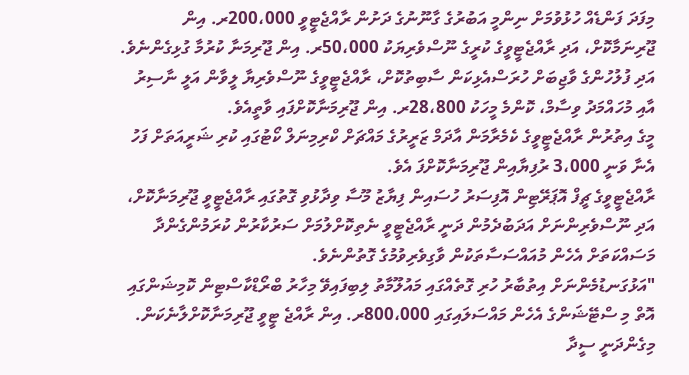މިފަދަ ފަންޑެއް ހުޅުވުމަށް ނިންމީ އަބުރުގެ ގާނޫނުގެ ދަށުން ރާއްޖެޓީވީ 200،000ރ. އިން ޖޫރިނަމާކޮށް، އަދި ރާއްޖެޓީވީގެ ކުރީގެ ނޫސްވެރިޔަކު 50،000ރ. އިން ޖޫރިމަނާ ކުރުމާ ގުޅިގެންނެވެ. އަދި ފުލުހުންގެ ވާޖިބަށް ހުރަސްއެޅިކަން ސާބިތުކޮށް، ރާއްޖެޓީވީގެ ނޫސްވެރިޔާ ލީވާން އަލީ ނާސިރު އާއި މުހައްމަދު ވިސާމް، ކޮންމެ މީހަކު 28،800ރ. އިން ޖޫރިމަނާކޮށްފައި ވާތީއެވެ.
މީގެ އިތުރުން ރާއްޖެޓީވީގެ ކެމެރާމަން އާދަމް ޒަރީރުގެ މައްޗަށް ކްރިމިނަލް ކޯޓުގައި ކުރި ޝަރީއަތަށް ފަހު އެނާ ވަނީ 3،000 ރުފިޔާއިން ޖޫރިމަނާކޮށްފަ އެވެ.
ރާއްޖެޓީވީގެ ޗީފް އޮޕަރޭޓިން އޮފިސަރު ހުސައިން ފިޔާޒު މޫސާ ވިދާޅުވި ގޮތުގައި ރާއްޖެޓީވީ ޖޫރިމަނާކޮށް، އަދި ނޫސްވެރިންނަށް އަދަބުދެމުން ދަނީ ރާއްޖެޓީވީ ނެތިކޮށްލުމަށް ސަރުކާރުން ކުރަމުންގެންދާ މަސައްކަތަށް އެހެން މުއައްސަސާތަކުން ވާގިވެރިވުމުގެ ގޮތުންނެވެ.
"އަޅުގަނޑުމެންނަށް އިތުބާރު ހުރި ގޮތެއްގައި މައުލޫމާތު ލިބިފައިވޭ މިހާރު ބްރޯޑްކާސްޓިން ކޮމިޝަންގައި އޮތް މި ސްޓޭޝަންގެ އެހެން މައްސަލައިގައި 800،000ރ. އިން ރާއްޖެ ޓީވީ ޖޫރިމަނާކޮށްލާނެކަން. މިގެންދަނީ ސީދާ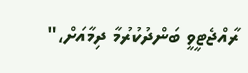ރާއްޖެޓީވީ ބަންދުކުރުމާ ދިމާއަށް،"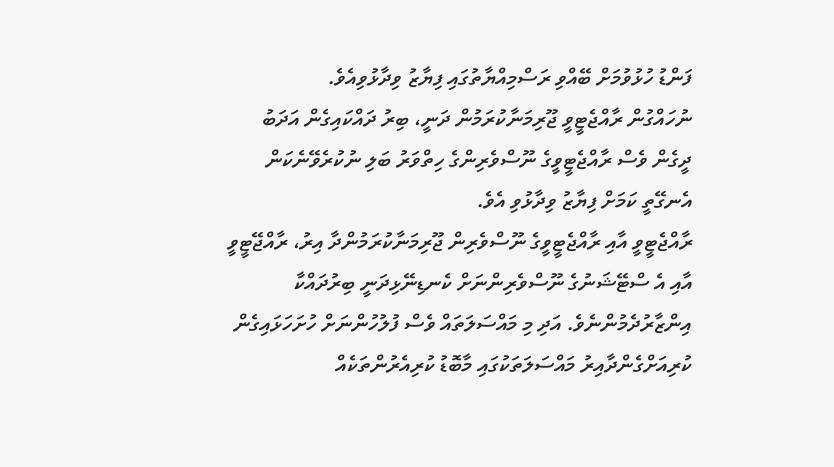ފަންޑު ހުޅުވުމަށް ބޭއްވި ރަސްމިއްޔާތުގައި ފިޔާޒު ވިދާޅުވިއެވެ.
ނުހައްގުން ރާއްޖެޓީވީ ޖޫރިމަނާކުރަމުން ދަނީ، ބިރު ދައްކައިގެން އަދަބު ދީގެން ވެސް ރާއްޖެޓީވީގެ ނޫސްވެރިންގެ ހިތްވަރު ބަލި ނުކުރެވޭނެކަން އެނގޭތީ ކަމަށް ފިޔާޒު ވިދާޅުވި އެވެ.
ރާއްޖެޓީވީ އާއި ރާއްޖެޓީވީގެ ނޫސްވެރިން ޖޫރިމަނާކުރަމުންދާ އިރު، ރާއްޖޭޓީވީ އާއި އެ ސްޓޭޝަނުގެ ނޫސްވެރިންނަށް ކެނޑިނޭޅިދަނީ ބިރުދައްކާ އިންޒާރުދެމުންނެވެ. އަދި މި މައްސަލަތައް ވެސް ފުލުހުންނަށް ހުށަހަޅައިގެން ކުރިއަށްގެންދާއިރު މައްސަލަތަކުގައި މާބޮޑު ކުރިއެރުންތަކެއް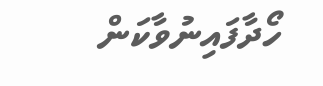ހޯދާފައިނުވާކަން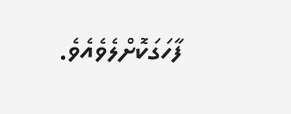ފާހަގަކޮށްލެވެއެވެ.